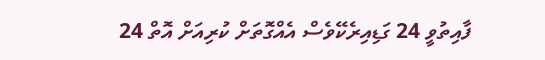ފާއިތުވީ 24 ގަޑިއިރެކޭވެސް އެއްގޮތަށް ކުރިއަށް އޮތް 24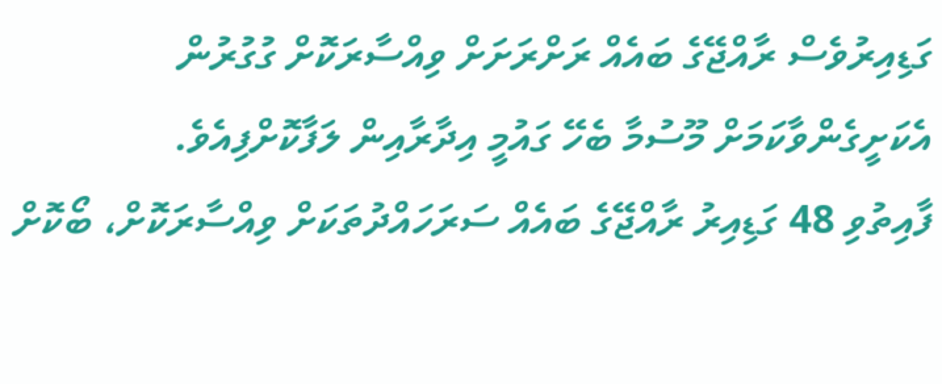ގަޑިއިރުވެސް ރާއްޖޭގެ ބައެއް ރަށްރަށަށް ވިއްސާރަކޮށް ގުގުރުން އެކަށީގެންވާކަމަށް މޫސުމާ ބެހޭ ގައުމީ އިދާރާއިން ލަފާކޮށްފިއެވެ.
ފާއިތުވި 48 ގަޑިއިރު ރާއްޖޭގެ ބައެއް ސަރަހައްދުތަކަށް ވިއްސާރަކޮށް، ބޯކޮށް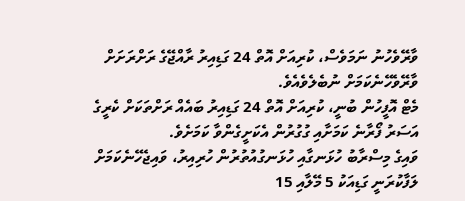ވާރޭވެހުނު ނަމަވެސް، ކުރިއަށް އޮތް 24 ގަޑިއިރު ރާއްޖޭގެ ރަށްރަށަށް ވާރޭވެހޭނެކަމަށް ނުބެލެވެއެވެ.
މެޓް އޮފީހުން ބުނީ، ކުރިއަށް އޮތް 24 ގަޑިއިރު ބައެއް ރަށްތަކަށް ކެރީގެ އަސަރު ފޯރާނެ ކަމަށާއި ގުގުރުން އެކަށީގެންވާ ކަމަށެވެ.
ވައިގެ މިސްރާބު ހުޅަނގާއި ހުޅަނގުއުތުރުން ހުރިއިރު، ވައިޖެހޭނެކަމަށް ލަފާކުރަނީ ގަޑިއަކު 5 މޭލާއި 15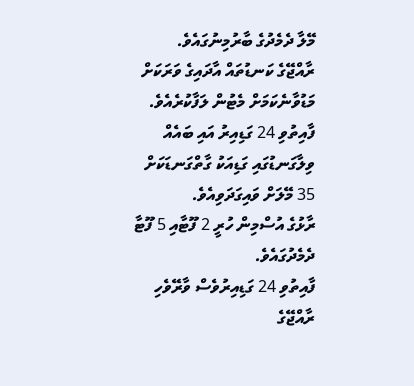މޭލާ ދެމެދުގެ ބާރުމިނުގައެވެ.
ރާއްޖޭގެ ކަނޑުތައް އާދައިގެ ވަރަކަށް މަޑުވާނެކަމަށް މެޓުން ލަފާކުރެއެވެ.
ފާއިތުވި 24 ގަޑިއިރު އައި ބައެއް ވިލާގަނޑުގައި ގަޑިއަކު ގާތްގަނޑަކަށް 35 މޭލަށް ވައިގަދަވިއެވެ.
ރާޅުގެ އުސްމިން ހުރީ 2 ފޫޓާއި 5 ފޫޓާ ދެމެދުގައެވެ.
ފާއިތުވި 24 ގަޑިއިރުވެސް ވާރޭވެހި ރާއްޖޭގެ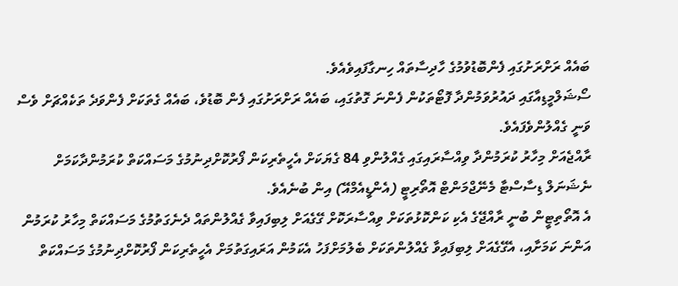ބައެއް ރަށްރަށުގައި ފެންބޮޑުވުމުގެ ހާދިސާތައް ހިނގާފައިވެއެވެ.
ސޯޝަލްމީޑިއާގައި ދައުރުވަމުންދާ ފޮޓޯތަކުން ފެންނަ ގޮތުގައި، ބައެއް ރަށްރަށުގައި ފެން ބޮޑުވެ، ބައެއް ގެތަކަށް ފެންވަދެ ތަކެއްޗަށް ވެސް ވަނީ ގެއްލުންވެފައެވެ.
ރާއްޖެއަށް މިހާރު ކުރަމުންދާ ވިއްސާރައިގައި ގެއްލުންވި 84 ގެޔަކަށް އެހީތެރިކަން ފޯރުކޮށްދިނުމުގެ މަސައްކަތް ކުރަމުންދާކަމަށް ނެޝަނަލް ޑިސާސްޓާ މެނޭޖްމަންޓް އޮތޯރިޓީ (އެންޑީއެމްއޭ) އިން ބުނެއެވެ.
އެ އޮތޯތިޓީން ބުނީ ރާއްޖޭގެ އެކި ކަންކޮޅުތަކަށް ވިއްސާރަކޮށް ގޭގެއަށް ލިބިފައިވާ ގެއްލުންތައް ދެނެގަތުމުގެ މަސައްކަތް މިހާރު ކުރަމުން އަންނަ ކަމަށާއި، އެގޭގެއަށް ލިބިފައިވާ ގެއްލުންތަކަށް ބެލުމަށްފަހު އެކަމުން އަރައިގަތުމަށް އެހީތެރިކަން ފޯރުކޮށްދިނުމުގެ މަސައްކަތް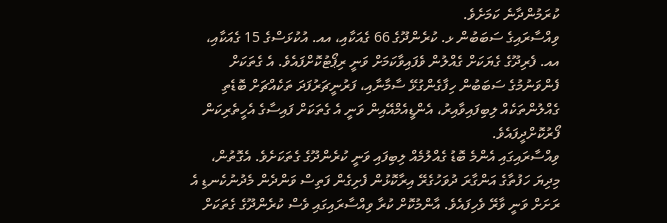ކުރަމުންދާނެ ކަމަށެވެ.
ވިއްސާރައިގެ ސަބަބުން ޅ. ކުރެންދޫގެ 66 ގެއަކާއި، އއ. އުކުޅަސްގެ 15 ގެއަކާއި، އއ. ފެރިދޫގެ ގެޔަކަށް ގެއްލުން ވެފައިވާކަމަށް ވަނީ ރިޕޯޓުކޮށްފައެވެ. އެ ގެތަކަށް ފެންވަނުމުގެ ސަބަބުން ހިފާގެންގުޅޭ ސާމާނާއި، ފަރުނީޗަރުފަދަ ތަކެއްޗަށް ބޮޑެތި ގެއްލުންތަކެއް ލިބިފައިވާއިރު، އެންޑީއެމްއޭއިން ވަނީ އެ ގެތަކަށް ފައިސާގެ އެހީތެރިކަން ފޯރުކޮށްދީފައެވެ.
ވިއްސާރައިގައި އެންމެ ބޮޑު ގެއްލުމެއް ލިބިފައި ވަނީ ކުރެންދޫގެ ގެތަކަށެވެ. އެގޮތުން، މިދިޔަ ހަފުތާގެ އަންގާރަ ދުވަހުގެރޭ އިރާކޮޅުން ފެށިގެން ފަތިސް ވަންދެން މެދުނުކެނޑި އެ ރަށަށް ވަނީ ވާރޭ ވެހިފައެވެ. އާންމުކޮށް ކުރާ ވިއްސާރައިގައި ވެސް ކުރެންދޫގެ ގެތަކަށް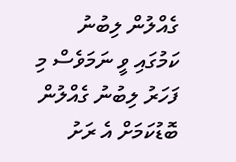ގެއްލުން ލިބުނު ކަމުގައި ވީ ނަމަވެސް މި ފަހަރު ލިބުނު ގެއްލުން ބޮޑުކަމަށް އެ ރަށު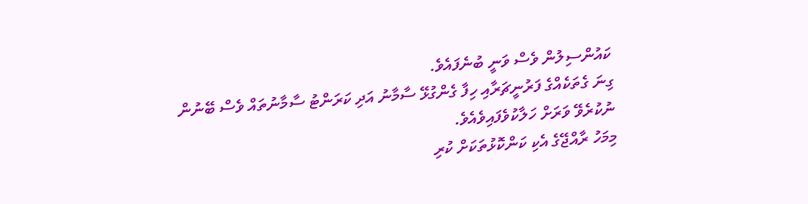ކައުންސިލުން ވެސް ވަނީ ބުނެފައެވެ.
ގިނަ ގެތަކެއްގެ ފަރުނީޗަރާއި ހިފާ ގެންގުޅޭ ސާމާނު އަދި ކަރަންޓު ސާމާނުތައް ވެސް ބޭނުން ނުކުރެވޭ ވަރަށް ހަލާކުވެފައިވެއެވެ.
މިމަހު ރާއްޖޭގެ އެކި ކަންކޮޅުތަކަށް ކުރި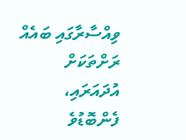ވިއްސާރާގައި ބައެއް ރަށްތަކަށް އުދައަރައި، ފެންބޮޑުވެ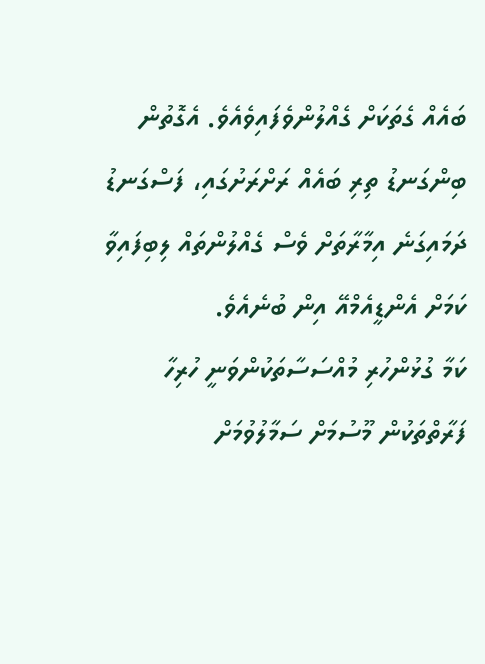ބައެއް ގެތަކަށް ގެއްލުންވެފައިވެއެވެ. އެގޮތުން ބިންގަނޑު ތިރި ބައެއް ރަށްރަށުގައި، ފަސްގަނޑު ދަމައިގަނެ އިމާރާތަށް ވެސް ގެއްލުންތައް ލިބިފައިވާ ކަމަށް އެންޑީއެމްއޭ އިން ބުނެއެވެ.
ކަމާ ގުޅުންހުރި މުއްސަސާތަކުންވަނީ ހުރިހާ ފަރާތްތަކުން މޫސުމަށް ސަމާލުވުމަށް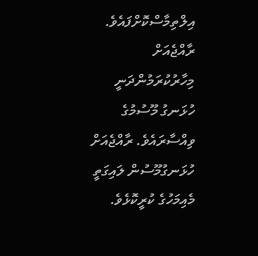އިލްތިމާސްކޮށްފައެވެ.
ރާއްޖެއަށް މިހާރުކުރަމުންދަނީ ހުޅަނގު މޫސުމުގެ ވިއްސާރައެވެ. ރާއްޖެއަށް ހުޅަނގުމޫސުން ލައިގަތީ މެއިމަހުގެ ކުރީކޮޅެވެ.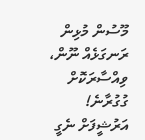މޫސުން މުޅިން ރަނގަޅެއް ނޫން، ވިއްސާރަކޮށް ގުގުރާނެ!
އަރުޝީފަށް ނެގީ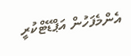އެންމެފަހުން އަޕްޑޭޓްކުރީ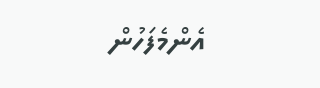އެންމެފަހުން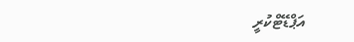އަޕްޑޭޓްކުރީ